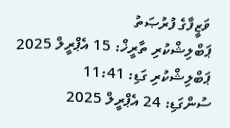ވަޒީފާގެ ފުރުޞަތު
ޕަބްލިޝްކުރި ތާރީޚް: 15 އެޕްރީލް 2025
ޕަބްލިޝްކުރި ގަޑި: 11:41
ސުންގަޑި: 24 އެޕްރީލް 2025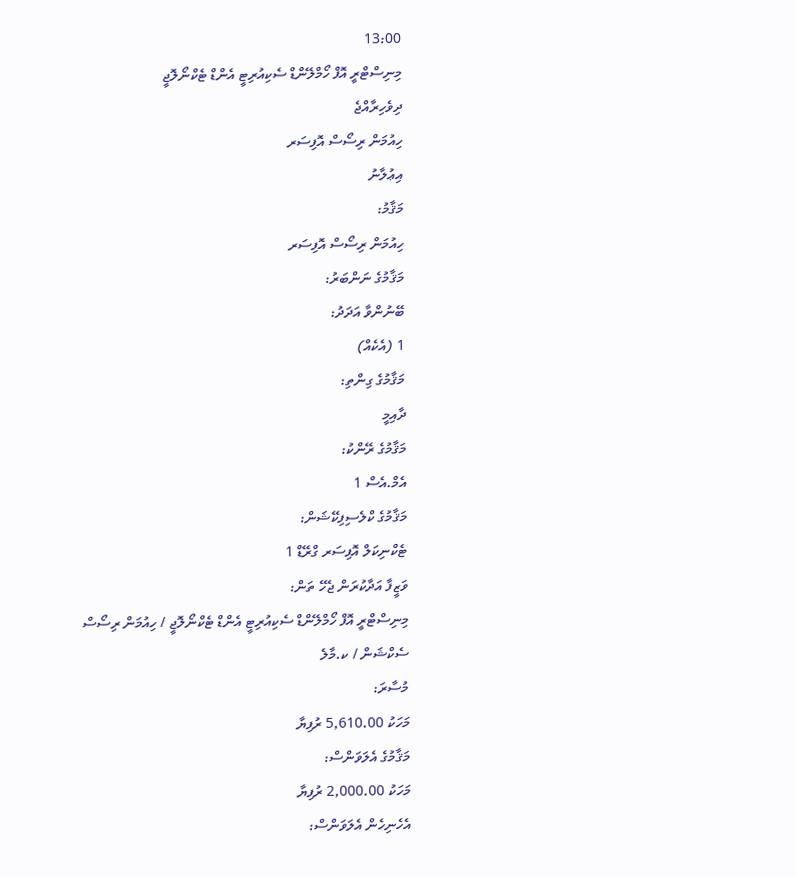13:00
މިނިސްޓްރީ އޮފް ހޯމްލޭންޑް ސެކިއުރިޓީ އެންޑް ޓެކްނޯލޮޖީ
ދިވެހިރާއްޖެ
ހިއުމަން ރިސޯސް އޮފިސަރ
އިޢުލާނު
މަޤާމު:
ހިއުމަން ރިސޯސް އޮފިސަރ
މަޤާމުގެ ނަންބަރު:
ބޭނުންވާ އަދަދު:
1 (އެކެއް)
މަޤާމުގެ ގިންތި:
ދާއިމީ
މަޤާމުގެ ރޭންކު:
އެމް.އެސް 1
މަޤާމުގެ ކްލެސިފިކޭޝަން:
ޓެކްނިކަލް އޮފިސަރ ގްރޭޑް 1
ވަޒީފާ އަދާކުރަން ޖެހޭ ތަން:
މިނިސްޓްރީ އޮފް ހޯމްލޭންޑް ސެކިއުރިޓީ އެންޑް ޓެކްނޯލޮޖީ / ހިއުމަން ރިސޯސް ސެކްޝަން / ކ.މާލެ
މުސާރަ:
މަހަކު 5,610.00 ރުފިޔާ
މަޤާމުގެ އެލަވަންސް:
މަހަކު 2,000.00 ރުފިޔާ
އެހެނިހެން އެލަވަންސް: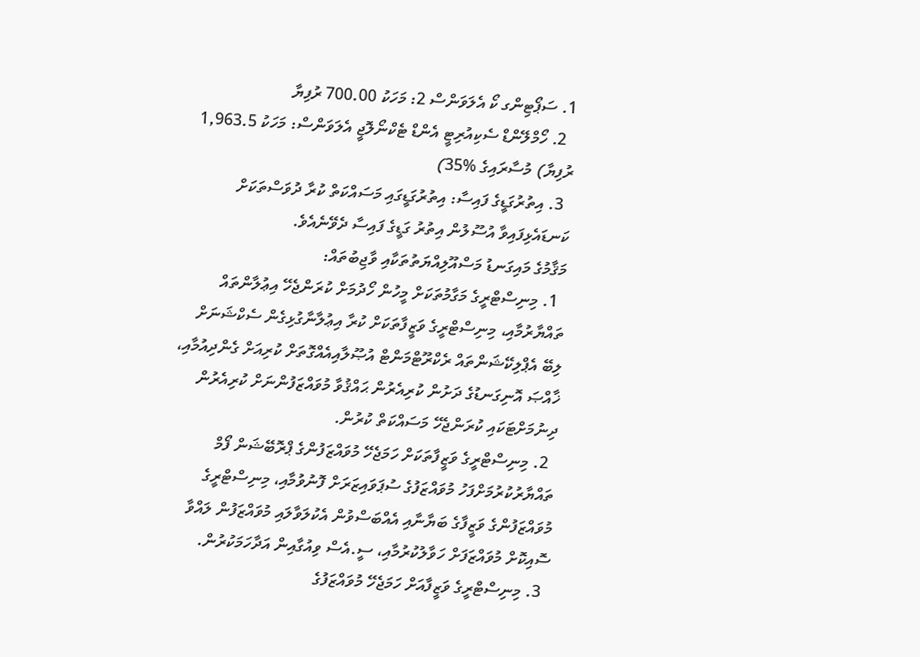1. ސަޕޯޓިންގ ކޯ އެލަވަންސް 2: މަހަކު 700.00 ރުފިޔާ
  2. ހޯމްލޭންޑް ސެކިއުރިޓީ އެންޑް ޓެކްނޯލޮޖީ އެލަވަންސް: މަހަކު 1,963.5 ރުފިޔާ) މުސާރައިގެ %35)
  3. އިތުރުގަޑީގެ ފައިސާ: އިތުރުގަޑީގައި މަސައްކަތް ކުރާ ދުވަސްތަކަށް ކަނޑައެޅިފައިވާ އުސޫލުން އިތުރު ގަޑީގެ ފައިސާ ދެވޭނެއެވެ.
މަޤާމުގެ މައިގަނޑު މަސްއޫލިއްޔަތުތަކާއި ވާޖިބުތައް:
  1. މިނިސްޓްރީގެ މަގާމުތަކަށް މީހުން ހޯދުމަށް ކުރަންޖެހޭ އިޢުލާންތައް ތައްޔާރުމާއި، މިނިސްޓްރީގެ ވަޒީފާތަކަށް ކުރާ އިޢުލާނާގުޅިގެން ސެކްޝަނަށް ލިބޭ އެޕްލިކޭޝަންތައް ރެކްރޫޓްމަންޓް އުޞޫލާއިއެއްގޮތަށް ކުރިއަށް ގެންދިއުމާއި، ޚާއްޞަ އޮނިގަނޑުގެ ދަށުން ކުރިއެރުން ޙައްޤުވާ މުވައްޒަފުންނަށް ކުރިއެރުން ދިނުމަށްޓަކައި ކުރަންޖެހޭ މަސައްކަތް ކުރުން.
  2. މިނިސްޓްރީގެ ވަޒީފާތަކަށް ހަމަޖެހޭ މުވައްޒަފުންގެ ޕްރޮބޭޝަން ފޯމް ތައްޔާރުކުރުމަށްފަހު މުވައްޒަފުގެ ސުޕަވައިޒަރަށް ފޮނުވުމާއި، މިނިސްޓްރީގެ މުވައްޒަފުންގެ ވަޒީފާގެ ބަޔާނާއި އެއްބަސްވުން އެކުލަވާލައި މުވައްޒަފުން ލައްވާ ސޮއިކޮށް މުވައްޒަފަށް ހަވާލުކުރުމާއި، ސީ.އެސް ވިއުގާއިން އަދާހަމަކުރުން.
  3. މިނިސްޓްރީގެ ވަޒީފާއަށް ހަމަޖެހޭ މުވައްޒަފުގެ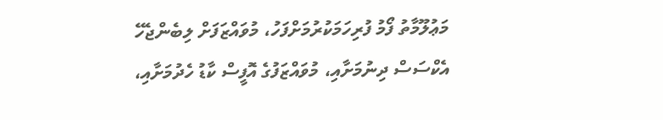މަޢުލޫމާތު ފޯމު ފުރިހަމަކުރުމަށްފަހު، މުވައްޒަފަށް ލިބެންޖެހޭ އެކްސަސް ދިނުމަށާއި، މުވައްޒަފުގެ އޮފީސް ކާޑު ހެދުމަށާއި،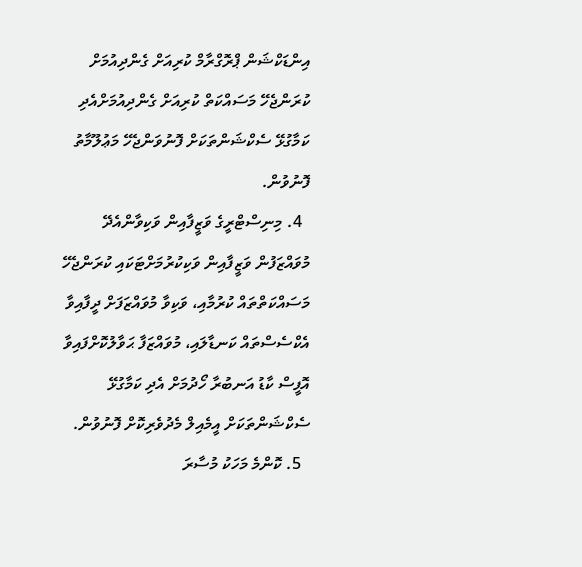އިންޑަކްޝަން ޕްރޮގްރާމް ކުރިއަށް ގެންދިއުމަށް ކުރަންޖެހޭ މަސައްކަތް ކުރިއަށް ގެންދިއުމަށްއެދި ކަމާގުޅޭ ސެކްޝަންތަކަށް ފޮނުވަންޖެހޭ މަޢުލޫމާތު ފޮނުވުން.
  4. މިނިސްޓްރީގެ ވަޒީފާއިން ވަކިވާންއެދޭ މުވައްޒަފުން ވަޒީފާއިން ވަކިކުރުމަށްޓަކައި ކުރަންޖެހޭ މަސައްކަތްތައް ކުރުމާއި، ވަކިވާ މުވައްޒަފަށް ދީފާއިވާ އެކްސެސްތައް ކަނޑާލައި، މުވައްޒަފާ ޙަވާލުކޮށްފައިވާ އޮފީސް ކާޑު އަނބުރާ ހޯދުމަށް އެދި ކަމާގުޅޭ ސެކްޝަންތަކަށް އީމެއިލް މެދުވެރިކޮށް ފޮނުވުން.
  5. ކޮންމެ މަހަކު މުސާރަ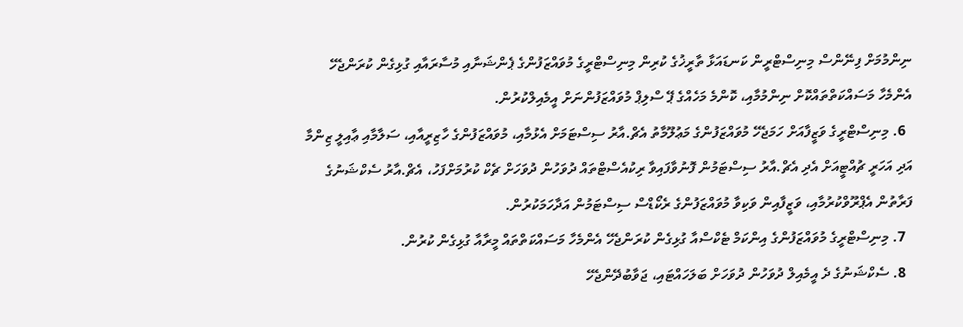ނިންމުމަށް ފިނޭންސް މިނިސްޓްރީން ކަނޑައަޅާ ތާރީޚުގެ ކުރިން މިނިސްޓްރީގެ މުވައްޒަފުންގެ ޕެންޝަނާއި މުސާރައާއި ގުޅިގެން ކުރަންޖެހޭ އެންމެހާ މަސައްކަތްތައްކޮށް ނިންމުމާއި، ކޮންމެ މަހެއްގެ ޕޭ ސްލިޕް މުވައްޒަފުންނަށް އީމެއިލްކުރުން.
  6. މިނިސްޓްރީގެ ވަޒީފާއަށް ހަމަޖެހޭ މުވައްޒަފުންގެ މަޢުލޫމާތު އެޗް.އާރު ސިސްޓަމަށް އެޅުމާއި، މުވައްޒަފުންގެ ހާޒިރީއާއި، ސަލާމާއި ޢާއިލީ ޒިންމާ އަދި އަހަރީ ޗުއްޓީއަށް އެދި އެޗް.އާރު ސިސްޓަމުން ފޮނުވާފައިވާ ރިކުއެސްޓްތައް ދުވަހުން ދުވަހަށް ޗެކް ކުރުމަށްފަހު، އެޗް.އާރު ސެކްޝަނުގެ ފަރާތުން އެޕްރޫވްކުރުމާއި، ވަޒީފާއިން ވަކިވާ މުވައްޒަފުންގެ ރެކޯޑްސް ސިސްޓަމުން އަދާހަމަކުރުން.
  7. މިނިސްޓްރީގެ މުވައްޒަފުންގެ އިންކަމް ޓެކްސްއާ ގުޅިގެން ކުރަންޖެހޭ އެންމެހާ މަސައްކަތްތައް މީރާއާ ގުޅިގެން ކުރުން.
  8. ސެކްޝަނުގެ ދެ އީމެއިލް ދުވަހުން ދުވަހަށް ބަލަހައްޓައި، ޖަވާބުދޭންޖެހޭ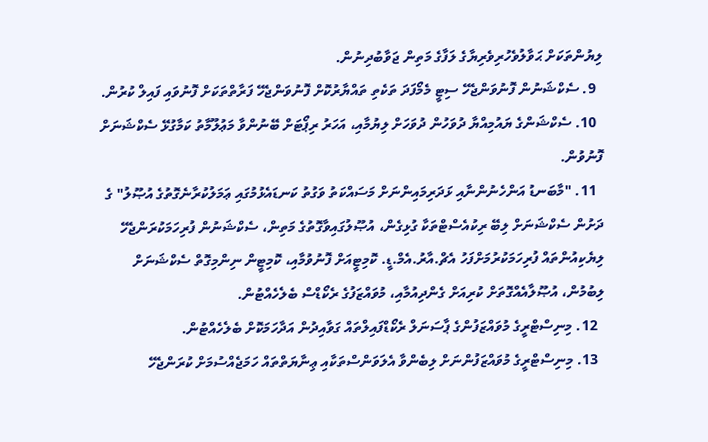ލިޔުންތަކަށް ޙަވާލުވެހުރިވެރިޔާގެ ލަފާގެ މަތިން ޖަވާބުދިނުން.
  9. ސެކްޝަނުން ފޮނުވަންޖެހޭ ސިޓީ މެމޯފަދަ ތަކެތި ތައްޔާރުކޮށް ފޮނުވަންޖެހޭ ފަރާތްތަކަށް ފޮނުވައި ފައިލް ކުރުން.
  10. ސެކްޝަންގެ ޔައުމިއްޔާ ދުވަހުން ދުވަހަށް ލިޔުމާއި، އަހަރު ރިޕޯޓަށް ބޭނުންވާ މަޢުލޫމާތު ކަމާގުޅޭ ސެކްޝަނަށް ފޮނުވުން.
  11. "މާބަނޑު އަންހެނުންނާއި ޅަދަރިމައިންނަށް މަސައްކަތު ވަގުތު ކަނޑައެޅުމުގައި ޢަމަލުކުރާނެގޮތުގެ އުޞޫލު" ގެ ދަށުން ސެކްޝަނަށް ލިބޭ ރިކުއެސްޓްތަކާ ގުޅިގެން، އުޞޫލުގައިވާގޮތުގެ މަތިން، ސެކްޝަނުން ފުރިހަމަކުރަންޖެހޭ ލިޔެކިއުންތައް ފުރިހަމަކުރުމަށްފަހު އެޗް.އާރު.އެމް.ޑީ. ކޮމިޓީއަށް ފޮނުވުމާއި، ކޮމިޓީން ނިންމިގޮތް ސެކްޝަނަށް ލިބުމުން، އުޞޫލާއެއްގޮތަށް ކުރިއަށް ގެންދިއުމާއި، މުވައްޒަފުގެ ރެކޯޑްސް ބެލެހެއްޓުން.
  12. މިނިސްޓްރީގެ މުވައްޒަފުންގެ ޕާސަނަލް ރެކޯޑްފައިލްތައް ގަވާއިދުން އަދާހަމަކޮށް ބެލެހެއްޓުން.
  13. މިނިސްޓްރީގެ މުވައްޒަފުންނަށް ލިބެންވާ އެލަވަންސްތަކާއި ޢިނާޔަތްތައް ހަމަޖެއްސުމަށް ކުރަންޖެހޭ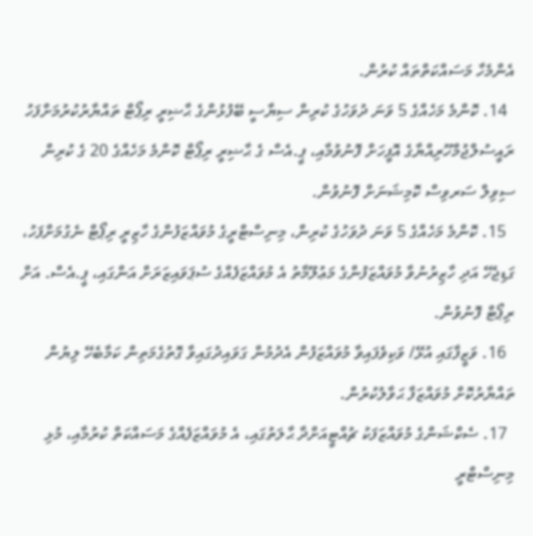އެންމެހާ މަސައްކަތްތައް ކުރުން.
  14. ކޮންމެ މަހެއްގެ 5 ވަނަ ދުވަހުގެ ކުރިން ސިޔާސީ ބޭފުޅުންގެ ޙާޟިރީ ރިޕޯޓް ތައްޔާރުކުރުމަށްފަހު ރައީސުލްޖުމްހޫރިއްޔާގެ އޮފީހަށް ފޮނުވުމާއި، ޕީ.އެސް ގެ ޙާޟިރީ ރިޕޯޓް ކޮންމެ މަހެއްގެ 20 ގެ ކުރިން ސިވިލް ސަރވިސް ކޮމިޝަނަށް ފޮނުވުން.
  15. ކޮންމެ މަހެއްގެ 5 ވަނަ ދުވަހުގެ ކުރިން، މިނިސްޓްރީގެ މުވައްޒަފުންގެ ހާޒިރީ ރިޕޯޓް ނެގުމަށްފަހު، ގަޑިޖެހޭ އަދި ހާޒިރުނުވާ މުވައްޒަފުންގެ މަޢުލޫމާތު އެ މުވައްޒަފެއްގެ ސުޕަވައިޒަރަށް އަންގައި، ޕީ.އެސް. އަށް ރިޕޯޓް ފޮނުވުން.
  16. ވަޒީފާގައި އުޅޭ/ ވަކިވެފައިވާ މުވައްޒަފުން އެދުމުން ގަވައިދުގައިވާ ގޮތުގެމަތިން ކަމާބެހޭ ލިޔުން ތައްޔާރުކޮށް މުވައްޒަފާ ޙަވާލުކުރުން.
  17. ސެކްޝަންގެ މުވައްޒަފަކު ޗުއްޓީއަށްދާ ޙާލަތުގައި، އެ މުވައްޒަފެއްގެ މަސައްކަތް ކުރުމާއި، މުޅި މިނިސްޓްރީ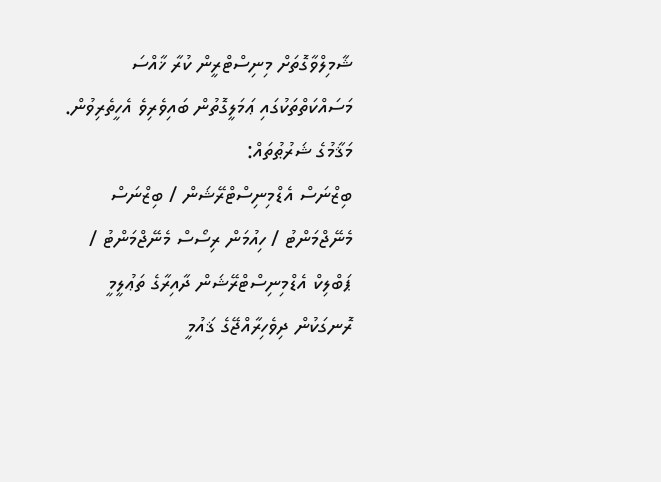ޝާމިލްވާގޮތަށް މިނިސްޓްރީން ކުރާ ޚާއްސަ މަސައްކަތްތަކުގައި ޢަމަލީގޮތުން ބައިވެރިވެ އެހީތެރިވުން.
މަޤާމުގެ ޝަރުޠުތައް:
ބިޒްނަސް އެޑްމިނިސްޓްރޭޝަން / ބިޒްނަސް މެނޭޖްމަންޓު / ހިއުމަން ރިސޯސް މެނޭޖްމަންޓު / ޕަބްލިކް އެޑްމިނިސްޓްރޭޝަން ދާއިރާގެ ތަޢުލީމީ ރޮނގަކުން ދިވެހިރާއްޖޭގެ ޤައުމީ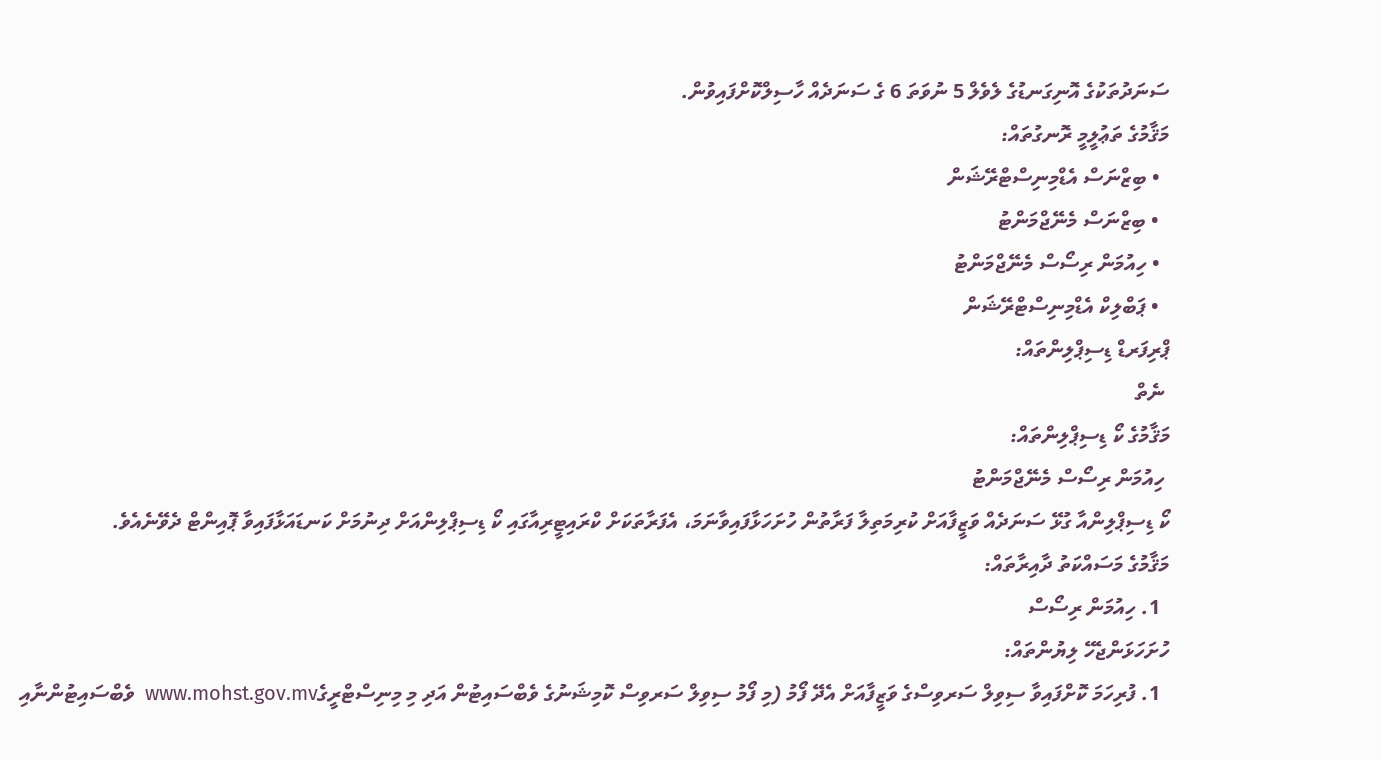ސަނަދުތަކުގެ އޮނިގަނޑުގެ ލެވެލް 5 ނުވަތަ 6 ގެ ސަނަދެއް ހާސިލްކޮށްފައިވުން.
މަޤާމުގެ ތަޢުލީމީ ރޮނގުތައް:
  • ބިޒްނަސް އެޑްމިނިސްޓްރޭޝަން
  • ބިޒްނަސް މެނޭޖްމަންޓު
  • ހިއުމަން ރިސޯސް މެނޭޖްމަންޓު
  • ޕަބްލިކް އެޑްމިނިސްޓްރޭޝަން
ޕްރިފަރޑް ޑިސިޕްލިންތައް:
 ނެތް
މަޤާމުގެ ކޯ ޑިސިޕްލިންތައް:
 ހިއުމަން ރިސޯސް މެނޭޖްމަންޓު
ކޯ ޑިސިޕްލިންއާ ގުޅޭ ސަނަދެއް ވަޒީފާއަށް ކުރިމަތިލާ ފަރާތުން ހުށަހަޅާފައިވާނަމަ، އެފަރާތަކަށް ކްރައިޓީރިއާގައި ކޯ ޑިސިޕްލިންއަށް ދިނުމަށް ކަނޑައަޅާފައިވާ ޕޮއިންޓް ދެވޭނެއެވެ.
މަޤާމުގެ މަސައްކަތު ދާއިރާތައް:
  1. ހިއުމަން ރިސޯސް
ހުށަހަޅަންޖެހޭ ލިޔުންތައް:
  1. ފުރިހަމަ ކޮށްފައިވާ ސިވިލް ސަރވިސްގެ ވަޒީފާއަށް އެދޭ ފޯމު (މި ފޯމު ސިވިލް ސަރވިސް ކޮމިޝަނުގެ ވެބްސައިޓުން އަދި މި މިނިސްޓްރީގެwww.mohst.gov.mv  ވެބްސައިޓުންނާއި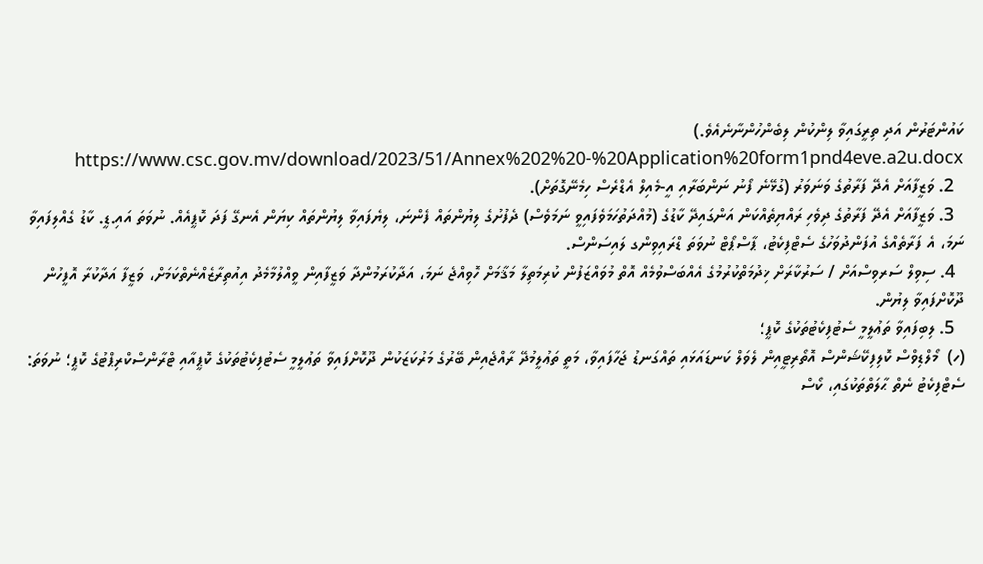ކައުންޓަރުން އަދި ތިރީގައިވާ ލިންކުން ލިބެންހުންނާނެއެވެ.) https://www.csc.gov.mv/download/2023/51/Annex%202%20-%20Application%20form1pnd4eve.a2u.docx
  2. ވަޒީފާއަށް އެދޭ ފަރާތުގެ ވަނަވަރު (ގުޅޭނެ ފޯނު ނަންބަރާއި އީ-މެއިލް އެޑްރެސް ހިމެނޭގޮތަށް).
  3. ވަޒީފާއަށް އެދޭ ފަރާތުގެ ދިވެހި ރައްޔިތެއްކަން އަންގައިދޭ ކާޑުގެ (މުއްދަތުހަމަވެފައިވީ ނަމަވެސް) ދެފުށުގެ ލިޔުންތައް ފެންނަ، ލިޔެފައިވާ ލިޔުންތައް ކިޔަން އެނގޭ ފަދަ ކޮޕީއެއް. ނުވަތަ އައި.ޑީ. ކާޑު ގެއްލިފައިވާ ނަމަ، އެ ފަރާތެއްގެ އުފަންދުވަހުގެ ސެޓްފިކެޓު، ޕާސްޕޯޓް ނުވަތަ ޑްރައިވިންގ ލައިސަންސް.
  4. ސިވިލް ސަރވިސްއަށް / ސަރުކާރަށް ޚިދުމަތްކުރުމުގެ އެއްބަސްވުމެއް އޮތް މުވައްޒަފުން ކުރިމަތިލާ މަޤާމަށް ހޮވިއްޖެ ނަމަ، އަދާކުރަމުންދާ ވަޒީފާއިން ވީއްލުމާމެދު އިއުތިރާޒެއްނެތްކަމަށް، ވަޒީފާ އަދާކުރާ އޮފީހުން ދޫކޮށްފައިވާ ލިޔުން.
  5. ލިބިފައިވާ ތަޢުލީމީ ސެޓުފިކެޓުތަކުގެ ކޮޕީ؛
(ހ)  މޯލްޑިވްސް ކޮލިފިކޭޝަންސް އޮތޯރިޓީއިން ލެވަލް ކަނޑައަޅައި ތައްގަނޑު ޖަހާފައިވާ، މަތީ ތަޢުލީމުދޭ ރާއްޖެއިން ބޭރުގެ މަރުކަޒަކުން ދޫކޮށްފައިވާ ތަޢުލީމީ ސެޓުފިކެޓުތަކުގެ ކޮޕީއާއި ޓްރާންސްކްރިޕްޓުގެ ކޮޕީ؛ ނުވަތަ: ސެޓްފިކެޓު ނެތް ޙާލަތްތަކުގައި، ކޯސް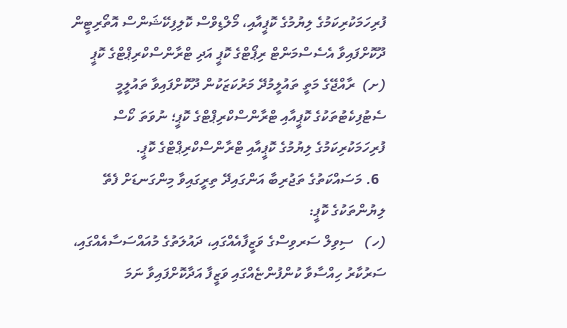ފުރިހަމަކުރިކަމުގެ ލިޔުމުގެ ކޮޕީއާއި، މޯލްޑިވްސް ކޮލިފިކޭޝަންސް އޮތޯރިޓީން ދޫކޮށްފައިވާ އެސެސްމަންޓް ރިޕޯޓްގެ ކޮޕީ އަދި ޓްރާންސްކްރިޕްޓްގެ ކޮޕީ
(ށ)  ރާއްޖޭގެ މަތީ ތައުލީމުދޭ މަރުކަޒަކުން ދޫކޮށްފައިވާ ތައުލީމީ ސެޓުފިކެޓުތަކުގެ ކޮޕީއާއި ޓްރާންސްކްރިޕްޓްގެ ކޮޕީ؛ ނުވަތަ ކޯސް ފުރިހަމަކުރިކަމުގެ ލިޔުމުގެ ކޮޕީއާއި ޓްރާންސްކްރިޕްޓްގެ ކޮޕީ.
  6. މަސައްކަތުގެ ތަޖުރިބާ އަންގައިދޭ ތިރީގައިވާ މިންގަނޑަށް ފެތޭ ލިޔުންތަކުގެ ކޮޕީ:
(ހ)   ސިވިލް ސަރވިސްގެ ވަޒީފާއެއްގައި، ދައުލަތުގެ މުއައްސަސާއެއްގައި، ސަރުކާރު ހިއްސާވާ ކުންފުންޏެއްގައި ވަޒީފާ އަދާކޮށްފައިވާ ނަމަ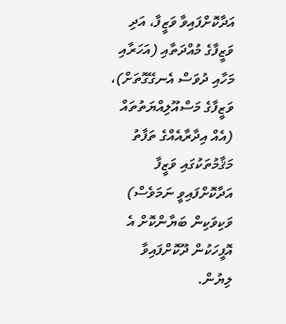އަދާކޮށްފައިވާ ވަޒީފާ، އަދި ވަޒީފާގެ މުއްދަތާއި (އަހަރާއި މަހާއި ދުވަސް އެނގޭގޮތަށް)، ވަޒީފާގެ މަސްއޫލިއްޔަތުތައް (އެއް އިދާރާއެއްގެ ތަފާތު މަޤާމުތަކުގައި ވަޒީފާ އަދާކޮށްފައިވީ ނަމަވެސް) ވަކިވަކިން ބަޔާންކޮށް އެ އޮފީހަކުން ދޫކޮށްފައިވާ ލިޔުން.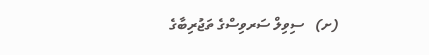(ށ)   ސިވިލް ސަރވިސްގެ ތަޖުރިބާގެ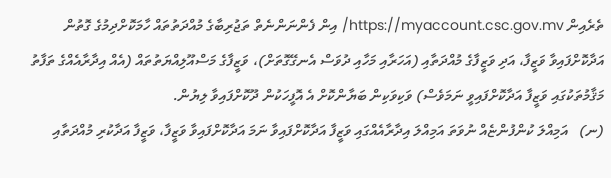ތެރެއިން https://myaccount.csc.gov.mv/ އިން ފެންނަންނެތް ތަޖުރިބާގެ މުއްދަތުތައް ހާމަކޮށްދިމުގެ ގޮތުން އަދާކޮށްފައިވާ ވަޒީފާ، އަދި ވަޒީފާގެ މުއްދަތާއި (އަހަރާއި މަހާއި ދުވަސް އެނގޭގޮތަށް)، ވަޒީފާގެ މަސްއޫލިއްޔަތުތައް (އެއް އިދާރާއެއްގެ ތަފާތު މަޤާމުތަކުގައި ވަޒީފާ އަދާކޮށްފައިވީ ނަމަވެސް) ވަކިވަކިން ބަޔާންކޮށް އެ އޮފީހަކުން ދޫކޮށްފައިވާ ލިޔުން.
(ނ)   އަމިއްލަ ކުންފުންޏެއް ނުވަތަ އަމިއްލަ އިދާރާއެއްގައި ވަޒީފާ އަދާކޮށްފައިވާ ނަމަ އަދާކޮށްފައިވާ ވަޒީފާ، ވަޒީފާ އަދާކުރި މުއްދަތާއި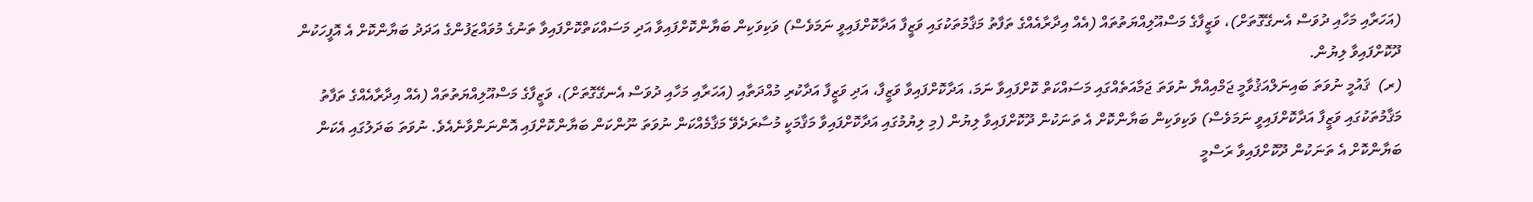(އަހަރާއި މަހާއި ދުވަސް އެނގޭގޮތަށް)، ވަޒީފާގެ މަސްއޫލިއްޔަތުތައް (އެއް އިދާރާއެއްގެ ތަފާތު މަޤާމުތަކުގައި ވަޒީފާ އަދާކޮށްފައިވީ ނަމަވެސް) ވަކިވަކިން ބަޔާންކޮށްފައިވާ އަދި މަސައްކަތްކޮށްފައިވާ ތަނުގެ މުވައްޒަފުންގެ އަދަދު ބަޔާންކޮށް އެ އޮފީހަކުން ދޫކޮށްފައިވާ ލިޔުން.
(ރ)  ޤައުމީ ނުވަތަ ބައިނަލްއަޤުވާމީ ޖަމްއިއްޔާ ނުވަތަ ޖަމާއަތެއްގައި މަސައްކަތް ކޮށްފައިވާ ނަމަ، އަދާކޮށްފައިވާ ވަޒީފާ، އަދި ވަޒީފާ އަދާކުރި މުއްދަތާއި (އަހަރާއި މަހާއި ދުވަސް އެނގޭގޮތަށް)، ވަޒީފާގެ މަސްއޫލިއްޔަތުތައް (އެއް އިދާރާއެއްގެ ތަފާތު މަޤާމުތަކުގައި ވަޒީފާ އަދާކޮށްފައިވީ ނަމަވެސް) ވަކިވަކިން ބަޔާންކޮށް އެ ތަނަކުން ދޫކޮށްފައިވާ ލިޔުން (މި ލިޔުމުގައި އަދާކޮށްފައިވާ މަޤާމަކީ މުސާރަދެވޭ މަޤާމެއްކަން ނުވަތަ ނޫންކަން ބަޔާންކޮށްފައި އޮންނަންވާނެއެވެ. ނުވަތަ ބަދަލުގައި އެކަން ބަޔާންކޮށް އެ ތަނަކުން ދޫކޮށްފައިވާ ރަސްމީ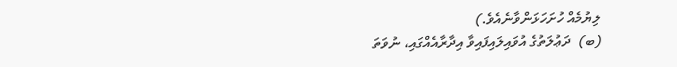ލިޔުމެއް ހުށަހަޅަންވާނެއެވެ.)
(ބ)  ދަޢުލަތުގެ އުވައިލައިފައިވާ އިދާރާއެއްގައި، ނުވަތަ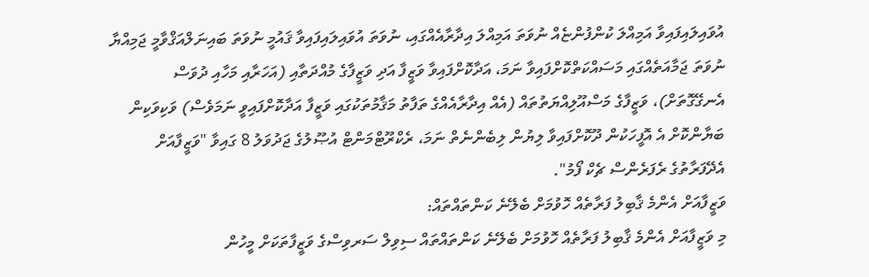އުވައިލައިފައިވާ އަމިއްލަ ކުންފުންޏެއް ނުވަތަ އަމިއްލަ އިދާރާއެއްގައި، ނުވަތަ އުވައިލައިފައިވާ ޤައުމީ ނުވަތަ ބައިނަލްއަޤްވާމީ ޖަމިއްޔާ ނުވަތަ ޖަމާއަތެއްގައި މަސައްކަތްކޮށްފައިވާ ނަމަ، އަދާކޮށްފައިވާ ވަޒީފާ އަދި ވަޒީފާގެ މުއްދަތާއި (އަހަރާއި މަހާއި ދުވަސް އެނގޭގޮތަށް)، ވަޒީފާގެ މަސްއޫލިއްޔަތުތައް (އެއް އިދާރާއެއްގެ ތަފާތު މަޤާމުތަކުގައި ވަޒީފާ އަދާކޮށްފައިވީ ނަމަވެސް) ވަކިވަކިން ބަޔާންކޮށް އެ އޮފީހަކުން ދޫކޮށްފައިވާ ލިޔުން ލިބެންނެތް ނަމަ، ރެކްރޫޓްމަންޓް އުޞޫލުގެ ޖަދުވަލު 8 ގައިވާ "ވަޒީފާއަށް އެދޭފަރާތުގެ ރެފަރެންސް ޗެކް ފޯމު".
ވަޒީފާއަށް އެންމެ ޤާބިލު ފަރާތެއް ހޮވުމަށް ބެލޭނެ ކަންތައްތައް:
މި ވަޒީފާއަށް އެންމެ ޤާބިލު ފަރާތެއް ހޮވުމަށް ބެލޭނެ ކަންތައްތައް ސިވިލް ސަރވިސްގެ ވަޒީފާތަކަށް މީހުން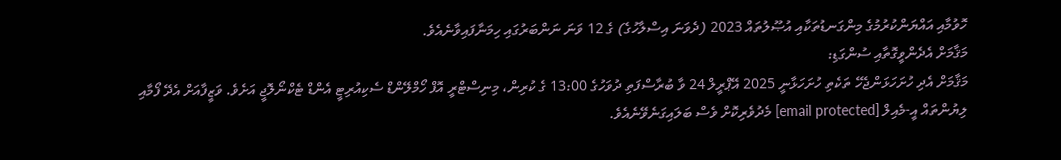ހޮވުމާއި އައްޔަންކުރުމުގެ މިންގަނޑުތަކާއި އުޞޫލުތައް 2023 (ދެވަނަ އިސްލާހުގެ) ގެ 12 ވަނަ ނަންބަރުގައި ހިމަނާފައިވާނެއެވެ.
މަޤާމަށް އެދެންވީގޮތާއި ސުންގަޑި:
މަޤާމަށް އެދި ހުށަހަޅަންޖެހޭ ތަކެތި ހުށަހަޅާނީ 2025 އޭޕްރީލް 24 ވާ ބުރާސްފަތި ދުވަހުގެ 13:00 ގެ ކުރިން، މިނިސްޓްރީ އޮފް ހޯމްލޭންޑް ސެކިއުރިޓީ އެންޑް ޓެކްނޯލޮޖީ އަށެވެ. ވަޒީފާއަށް އެދޭ ފޯމާއި ލިޔުންތައް އީ-މެއިލް [email protected] މެދުވެރިކޮށް ވެސް ބަލައިގަނެވޭނެއެވެ.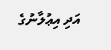އަދި އިޢުލާނުގެ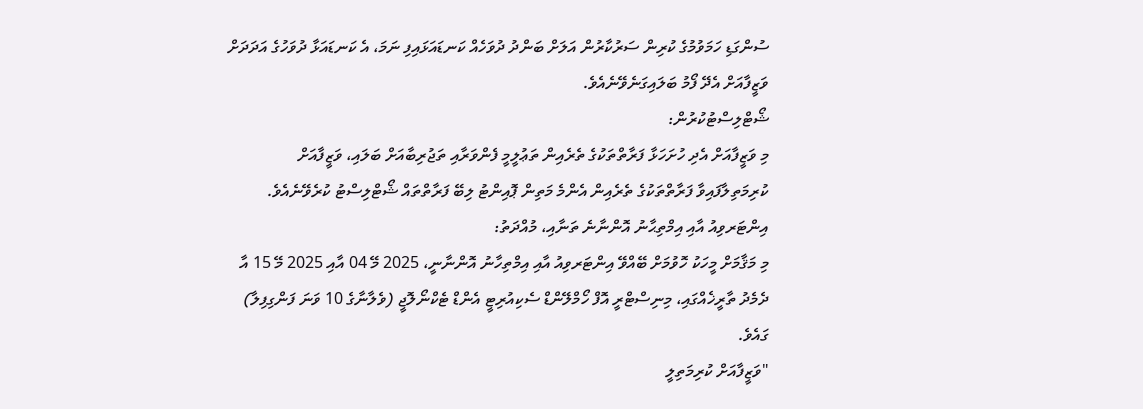ސުންގަޑި ހަމަވުމުގެ ކުރިން ސަރުކާރުން އަލަށް ބަންދު ދުވަހެއް ކަނޑައަޅައިފި ނަމަ، އެ ކަނޑައަޅާ ދުވަހުގެ އަދަދަށް ވަޒީފާއަށް އެދޭ ފޯމު ބަލައިގަނެވޭނެއެވެ.
ޝޯޓްލިސްޓުކުރުން:
މި ވަޒީފާއަށް އެދި ހުށަހަޅާ ފަރާތްތަކުގެ ތެރެއިން ތަޢުލީމީ ފެންވަރާއި ތަޖުރިބާއަށް ބަލައި، ވަޒީފާއަށް ކުރިމަތިލާފައިވާ ފަރާތްތަކުގެ ތެރެއިން އެންމެ މަތިން ޕޮއިންޓު ލިބޭ ފަރާތްތައް ޝޯޓްލިސްޓު ކުރެވޭނެއެވެ.
އިންޓަރވިއު އާއި އިމްތިޙާނު އޮންނާނެ ތަނާއި، މުއްދަތު:
މި މަޤާމަށް މީހަކު ހޮވުމަށް ބޭއްވޭ އިންޓަރވިއު އާއި އިމްތިހާނު އޮންނާނީ، 2025 މޭ 04 އާއި 2025 މޭ 15 އާ ދެމެދު ތާރީޚެއްގައި، މިނިސްޓްރީ އޮފް ހޯމްލޭންޑް ސެކިއުރިޓީ އެންޑް ޓެކްނޯލޮޖީ (ވެލާނާގެ 10 ވަނަ ފަންގިފިލާ) ގައެވެ.
"ވަޒީފާއަށް ކުރިމަތިލީ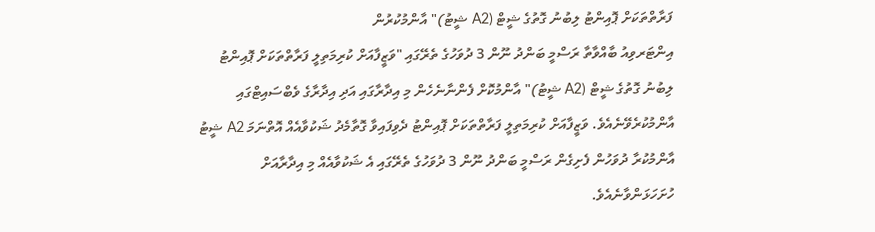ފަރާތްތަކަށް ޕޮއިންޓު ލިބުނު ގޮތުގެ ޝީޓް (A2 ޝީޓު)" އާންމުކުރުން
އިންޓަރވިއު ބާއްވާތާ ރަސްމީ ބަންދު ނޫން 3 ދުވަހުގެ ތެރޭގައި "ވަޒީފާއަށް ކުރިމަތިލީ ފަރާތްތަކަށް ޕޮއިންޓު ލިބުނު ގޮތުގެ ޝީޓް (A2 ޝީޓު)" އާންމުކޮށް ފެންނާނެހެން މި އިދާރާގައި އަދި އިދާރާގެ ވެބްސައިޓްގައި އާންމުކުރެވޭނެއެވެ. ވަޒީފާއަށް ކުރިމަތިލީ ފަރާތްތަކަށް ޕޮއިންޓު ދެވިފައިވާ ގޮތާމެދު ޝަކުވާއެއް އޮތްނަމަ A2 ޝީޓު އާންމުކުރާ ދުވަހުން ފެށިގެން ރަސްމީ ބަންދު ނޫން 3 ދުވަހުގެ ތެރޭގައި އެ ޝަކުވާއެއް މި އިދާރާއަށް ހުށަހަޅަންވާނެއެވެ.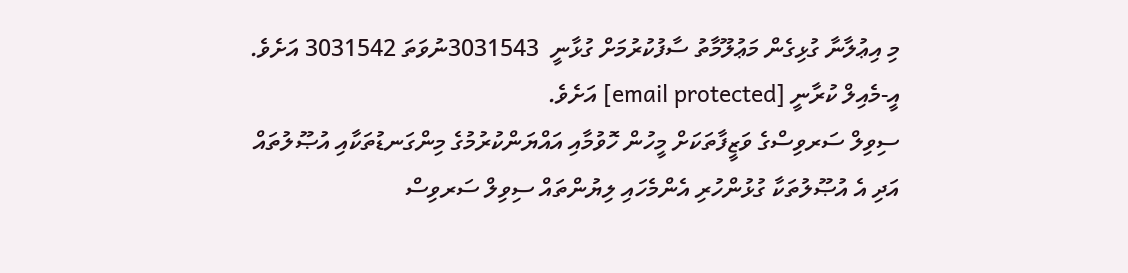މި އިޢުލާނާ ގުޅިގެން މަޢުލޫމާތު ސާފުކުރުމަށް ގުޅާނީ  3031543ނުވަތަ 3031542 އަށެވެ. އީ-މެއިލް ކުރާނީ [email protected] އަށެވެ.
ސިވިލް ސަރވިސްގެ ވަޒީފާތަކަށް މީހުން ހޮވުމާއި އައްޔަންކުރުމުގެ މިންގަނޑުތަކާއި އުޞޫލުތައް އަދި އެ އުޞޫލުތަކާ ގުޅުންހުރި އެންމެހައި ލިޔުންތައް ސިވިލް ސަރވިސް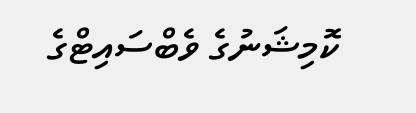ކޮމިޝަނުގެ ވެބްސައިޓްގެ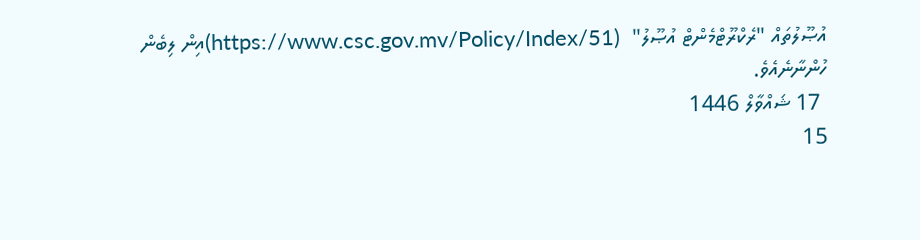އުޞޫލުތައް "ރެކްރޫޓްމެންޓް އުޞޫލު"  (https://www.csc.gov.mv/Policy/Index/51)އިން ލިބެން ހުންނާނެއެވެ.
 17 ޝައްވާލް 1446
15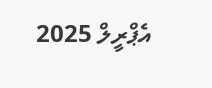އެޕްރީލް 2025